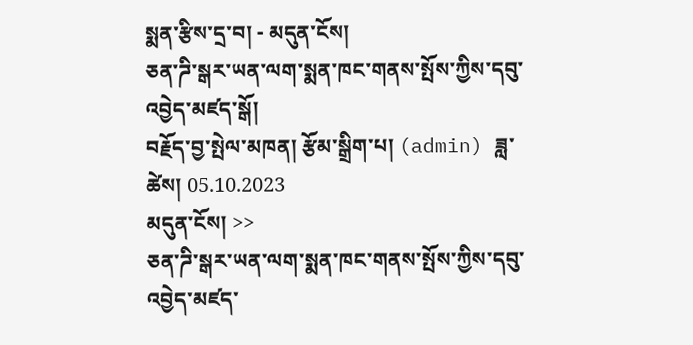སྨན་རྩིས་དྲ་བ། - མདུན་ངོས།
ཅན་ཌི་སྒར་ཡན་ལག་སྨན་ཁང་གནས་སྤོས་ཀྱིས་དབུ་འབྱེད་མཛད་སྒོ།
བརྗོད་བྱ་སྤེལ་མཁན། རྩོམ་སྒྲིག་པ། (admin) ཟླ་ཚེས། 05.10.2023
མདུན་ངོས། >>
ཅན་ཌི་སྒར་ཡན་ལག་སྨན་ཁང་གནས་སྤོས་ཀྱིས་དབུ་འབྱེད་མཛད་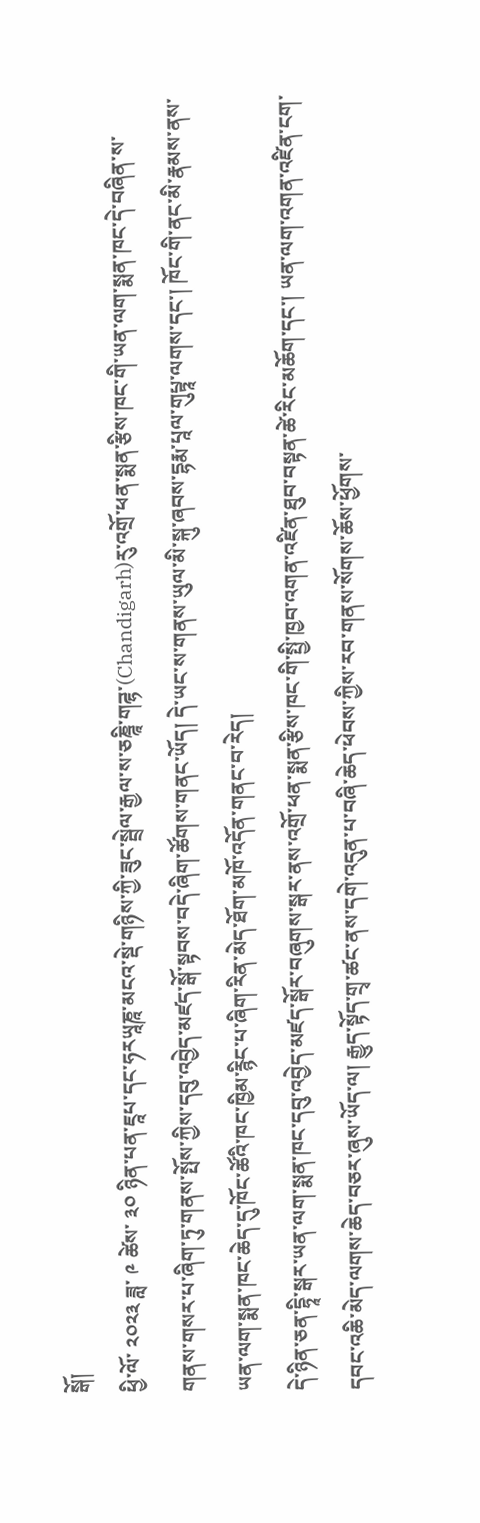སྒོ།
ཕྱི་ལོ་ ༢༠༢༣ ཟླ་ ༩ ཚེས་ ༣༠ ཉིན་པན་ཇཱཔ་དང་ཧརཡཱཎཱ་མངའ་སྡེ་གཉིས་ཀྱི་ཟུང་སྦྲེལ་རྒྱལ་ས་ཅཎྜཱི་གཌྷ་(Chandigarh)རུ་འགྲོ་ཕན་སྨན་རྩིས་ཁང་གི་ཡན་ལག་སྨན་ཁང་དེ་བཞིན་ས་གནས་གསར་པ་ཞིག་ཏུ་གནས་སྤོས་ཀྱིས་དབུ་འབྱེད་མཛད་སྒོ་སྟབས་བདེ་ཞིག་ཚོགས་གནང་ཡོད། དེ་ཡང་ས་གནས་ཡུལ་མི་སྐུ་ཞབས་དྷརྨ་པཱལ་གུཔྟཱ་ལགས་དང་། ཁོང་གི་ནང་མི་རྣམས་ནས་ཡན་ལག་སྨན་ཁང་ཆེད་དུ་ཁོང་ཚོའི་ཁང་ཁྱིམ་རྙིང་པ་ཞིག་རིན་མེད་ཐོག་མཁོ་འདོན་གནང་བ་རེད།
དེ་ཉིན་ཅན་དྷཱི་སྒར་ཡན་ལག་སྨན་ཁང་དབུ་འབྱེད་མཛད་སྒོར་བཞུགས་སྒར་ནས་འགྲོ་ཕན་སྨན་རྩིས་ཁང་གི་སྤྱི་ཁྱབ་འགན་འཛིན་ཐུབ་བསྟན་ཚེ་རིང་མཆོག་དང་། ཡན་ལག་འགན་འཛིན་ངག་དབང་འཆི་མེད་ལགས་ཆེད་བཅར་ཞུས་ཡོད་ལ། རྒྱུད་སྟོད་གྲྭ་ཚང་ནས་དགེ་འདུན་པ་བཞི་ཆེད་ཕེབས་ཀྱིས་རབ་གནས་སོགས་ཆོས་ཕྱོགས་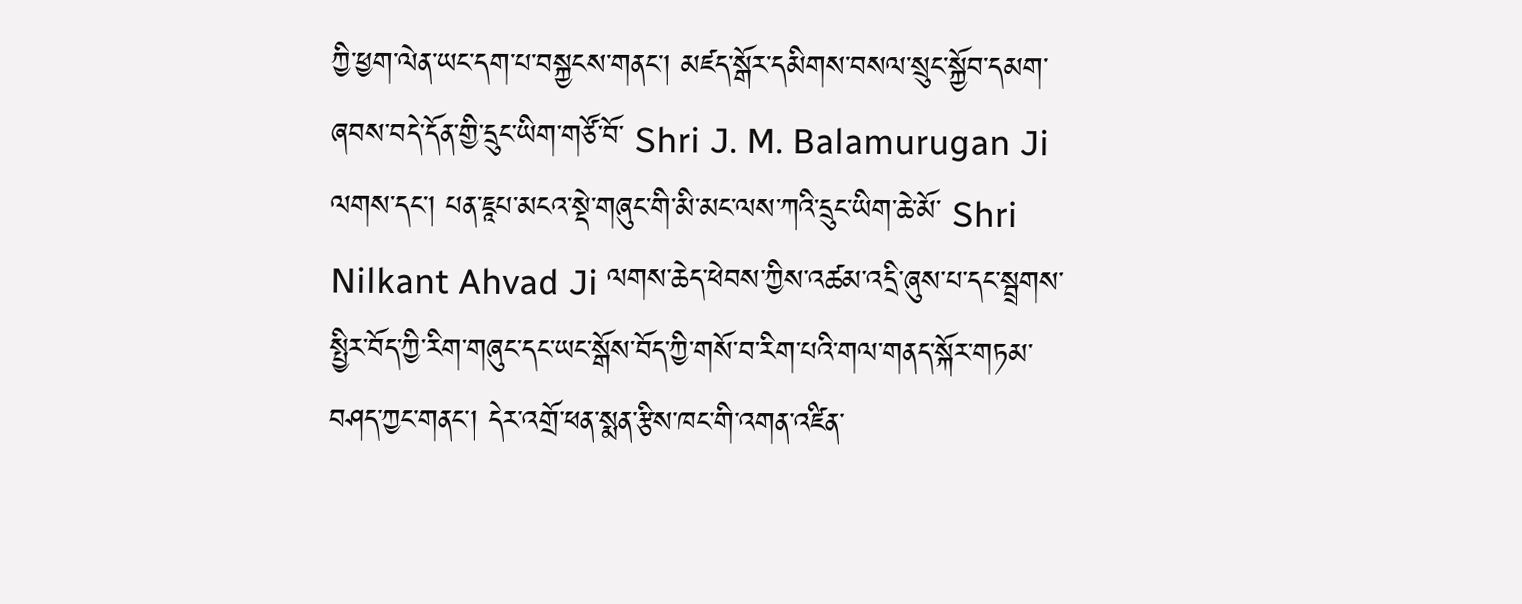ཀྱི་ཕྱག་ལེན་ཡང་དག་པ་བསྐྱངས་གནང་། མཛད་སྒོར་དམིགས་བསལ་སྲུང་སྐྱོབ་དམག་ཞབས་བདེ་དོན་གྱི་དྲུང་ཡིག་གཙོ་བོ་ Shri J. M. Balamurugan Ji ལགས་དང་། པན་ཇཱཔ་མངའ་སྡེ་གཞུང་གི་མི་མང་ལས་ཀའི་དྲུང་ཡིག་ཆེ་མོ་ Shri Nilkant Ahvad Ji ལགས་ཆེད་ཕེབས་ཀྱིས་འཚམ་འདྲི་ཞུས་པ་དང་སྦྲགས་སྤྱིར་བོད་ཀྱི་རིག་གཞུང་དང་ཡང་སྒོས་བོད་ཀྱི་གསོ་བ་རིག་པའི་གལ་གནད་སྐོར་གཏམ་བཤད་ཀྱང་གནང་། དེར་འགྲོ་ཕན་སྨན་རྩིས་ཁང་གི་འགན་འཛིན་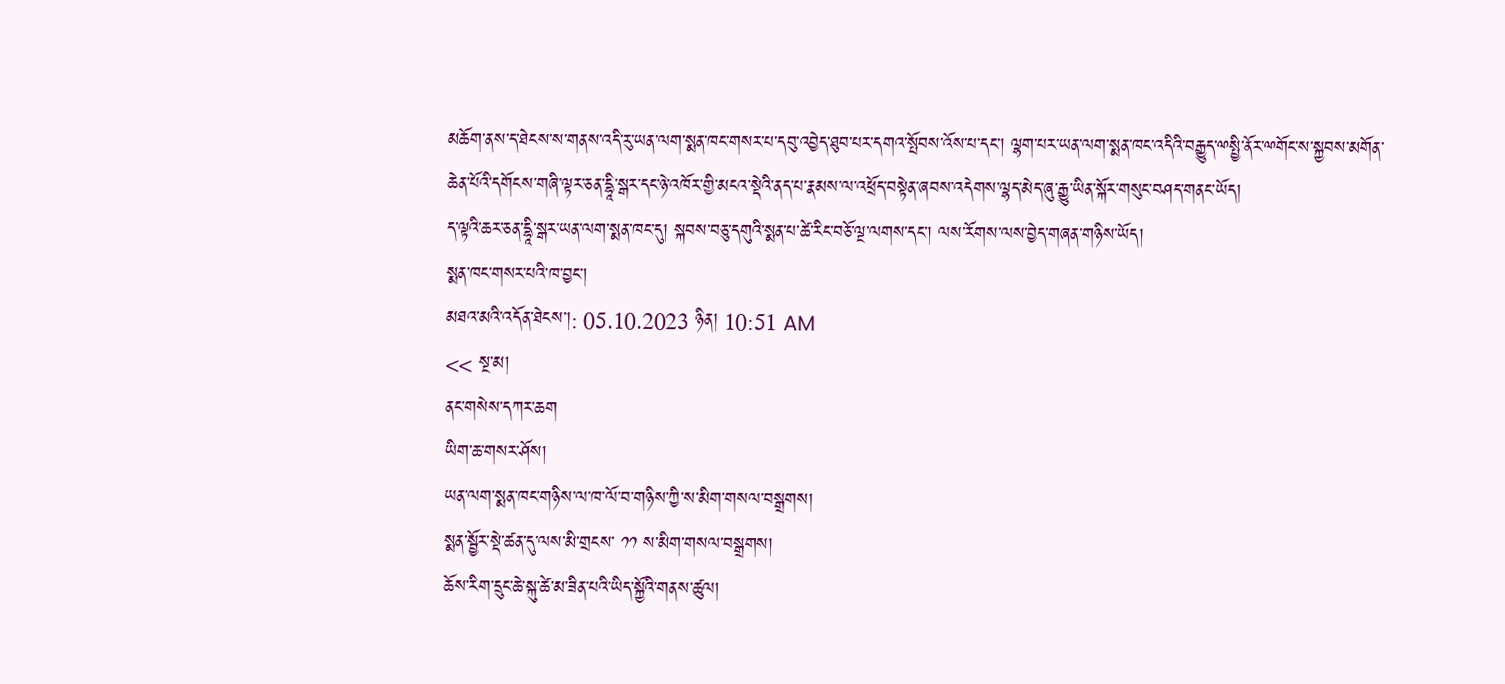མཆོག་ནས་ད་ཐེངས་ས་གནས་འདི་རུ་ཡན་ལག་སྨན་ཁང་གསར་པ་དབུ་འབྱེད་ཐུབ་པར་དགའ་སྤོབས་འོས་པ་དང་། ལྷག་པར་ཡན་ལག་སྨན་ཁང་འདིའི་བརྒྱུད་ྋསྤྱི་ནོར་ྋགོང་ས་སྐྱབས་མགོན་ཆེན་པོའི་དགོངས་གཞི་ལྟར་ཅན་དྷཱི་སྒར་དང་ཉེ་འཁོར་གྱི་མངའ་སྡེའི་ནད་པ་རྣམས་ལ་འཕྲོད་བསྟེན་ཞབས་འདེགས་ལྷད་མེད་ཞུ་རྒྱུ་ཡིན་སྐོར་གསུང་བཤད་གནང་ཡོད།
ད་ལྟའི་ཆར་ཅན་དྷཱི་སྒར་ཡན་ལག་སྨན་ཁང་དུ། སྐབས་བཅུ་དགུའི་སྨན་པ་ཚེ་རིང་བཅོ་ལྔ་ལགས་དང་། ལས་རོགས་ལས་བྱེད་གཞན་གཉིས་ཡོད།
སྨན་ཁང་གསར་པའི་ཁ་བྱང་།
མཐའ་མའི་འདོན་ཐེངས་།: 05.10.2023 ཉིན། 10:51 AM
<< སྔ་མ།
ནང་གསེས་དཀར་ཆག
ཡིག་ཆ་གསར་ཤོས།
ཡན་ལག་སྨན་ཁང་གཉིས་ལ་ཁ་ལོ་བ་གཉིས་ཀྱི་ས་མིག་གསལ་བསྒྲགས།
སྨན་སྦྱོར་སྡེ་ཚན་དུ་ལས་མི་གྲངས་ ༡༡ ས་མིག་གསལ་བསྒྲགས།
ཆོས་རིག་དྲུང་ཆེ་སྐུ་ཚེ་མ་ཟིན་པའི་ཡིད་སྐྱོའི་གནས་ཚུལ།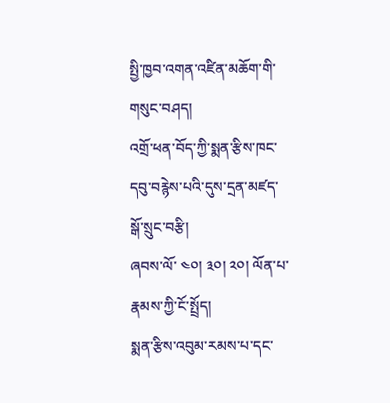སྤྱི་ཁྱབ་འགན་འཛིན་མཆོག་གི་གསུང་བཤད།
འགྲོ་ཕན་བོད་ཀྱི་སྨན་རྩིས་ཁང་དབུ་བརྙེས་པའི་དུས་དྲན་མཛད་སྒོ་སྲུང་བརྩི།
ཞབས་ལོ་ ༤༠། ༣༠། ༢༠། ལོན་པ་རྣམས་ཀྱི་ངོ་སྤྲོད།
སྨན་རྩིས་འབུམ་རམས་པ་དང་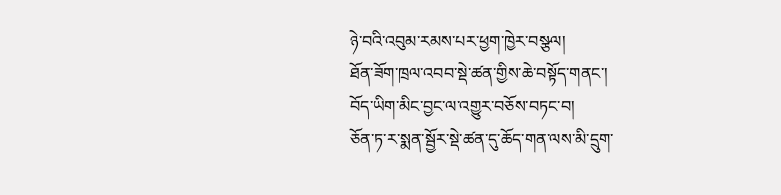ཉེ་བའི་འབུམ་རམས་པར་ཕྱག་ཁྱེར་བསྩལ།
ཐོན་ཟོག་ཁྲལ་འབབ་སྡེ་ཚན་གྱིས་ཆེ་བསྟོད་གནང་།
བོད་ཡིག་མིང་བྱང་ལ་འགྱུར་བཅོས་བཏང་བ།
ཅོན་ཏ་ར་སྨན་སྦྱོར་སྡེ་ཚན་དུ་ཆོད་གན་ལས་མི་དྲུག་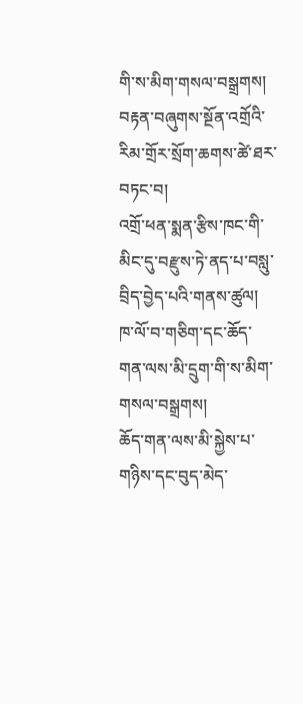གི་ས་མིག་གསལ་བསྒྲགས།
བརྟན་བཞུགས་སྔོན་འགྲོའི་རིམ་གྲོར་སྲོག་ཆགས་ཚེ་ཐར་བཏང་བ།
འགྲོ་ཕན་སྨན་རྩིས་ཁང་གི་མིང་དུ་བརྫུས་ཏེ་ནད་པ་བསླུ་བྲིད་བྱེད་པའི་གནས་ཚུལ།
ཁ་ལོ་བ་གཅིག་དང་ཆོད་གན་ལས་མི་དྲུག་གི་ས་མིག་གསལ་བསྒྲགས།
ཆོད་གན་ལས་མི་སྐྱེས་པ་གཉིས་དང་བུད་མེད་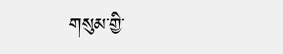གསུམ་གྱི་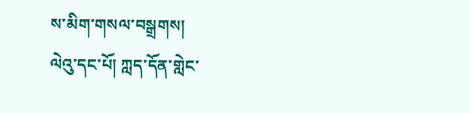ས་མིག་གསལ་བསྒྲགས།
ལེའུ་དང་པོ། ཀླད་དོན་གླེང་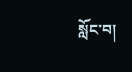སློང་བ།